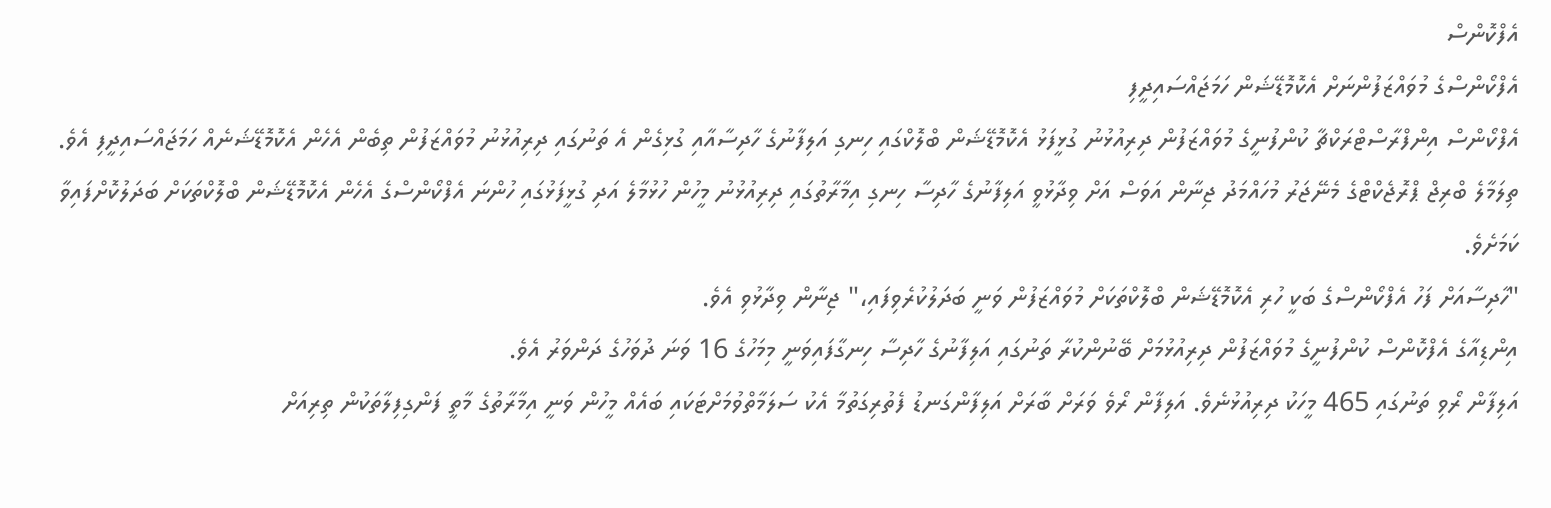އެފްކޮންސް
އެފްކޯންސްގެ މުވައްޒަފުންނަށް އެކޮމޮޑޭޝަން ހަމަޖައްސައިދީފި
އެފްކޯންސް އިންފްރާސްޓްރަކްޗާ ކުންފުނީގެ މުވައްޒަފުން ދިރިއުޅުނު ގުޅީފަޅު އެކޮމޮޑޭޝަން ބްލޮކްގައި ހިނގި އަލިފާނުގެ ހާދިސާއާއި ގުޅިގެން އެ ތަނުގައި ދިރިއުޅުނު މުވައްޒަފުން ތިބެން އެހެން އެކޮމޮޑޭޝަނެއް ހަމަޖައްސައިދީފި އެވެ.
ތިލަމާލެ ބްރިޖް ޕްރޮޖެކްޓްގެ މެނޭޖަރު މުހައްމަދު ޖިނާން އަވަސް އަށް ވިދާޅުވީ އަލިފާނުގެ ހާދިސާ ހިނގި އިމާރާތުގައި ދިރިއުޅުނު މީހުން ހުޅުމާލެ އަދި ގުޅީފަޅުގައި ހުންނަ އެފްކޯންސްގެ އެހެން އެކޮމޮޑޭޝަން ބްލޮކްތަކަށް ބަދަލުކޮށްފައިވާ ކަމަށެވެ.
"ހާދިސާއަށް ފަހު އެފްކޯންސްގެ ބަކީ ހުރި އެކޮމޮޑޭޝަން ބްލޮކްތަކަށް މުވައްޒަފުން ވަނީ ބަދަލުކުރެވިފައި،" ޖިނާން ވިދާޅުވި އެވެ.
އިންޑިއާގެ އެފްކޮންސް ކުންފުނީގެ މުވައްޒަފުން ދިރިއުޅުމަށް ބޭނުންކުރާ ތަނުގައި އަލިފާނުގެ ހާދިސާ ހިނގާފައިވަނީ މިމަހުގެ 16 ވަނަ ދުވަހުގެ ދަންވަރު އެވެ.
އަލިފާން ރޯވި ތަނުގައި 465 މީހަކު ދިރިއުޅުނެވެ. އަލިފާން ރޯވެ ވަރަށް ބާރަށް އަލިފާންގަނޑު ފެތުރިގަތުމާ އެކު ސަލަމާތްވުމަށްޓަކައި ބައެއް މީހުން ވަނީ އިމާރާތުގެ މާތީ ފަންގިފިލާތަކުން ތިރިއަށް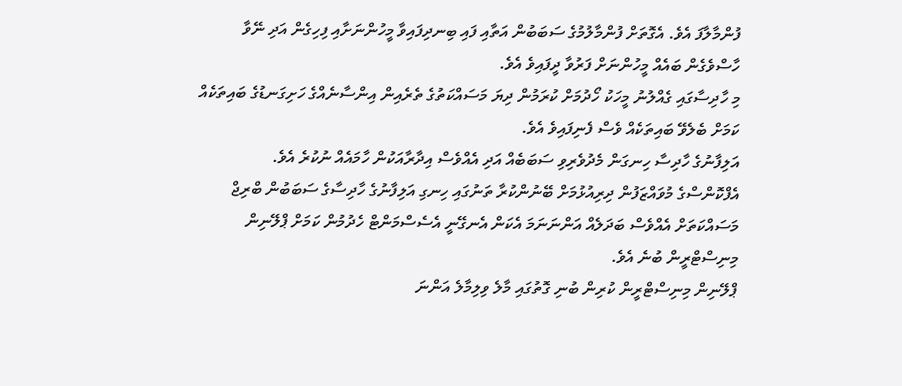ފުންމާލާފަ އެވެ. އެގޮތަށް ފުންމާލުމުގެ ސަބަބުން އަތާއި ފައި ބިނދިފައިވާ މީހުންނަށާއި ފިހިގެން އަދި ނޭވާ ހާސްވެގެން ބައެއް މީހުންނަށް ފަރުވާ ދީފައިވެ އެވެ.
މި ހާދިސާގައި ގެއްލުނު މީހަކު ހޯދުމަށް ކުރަމުން ދިޔަ މަސައްކަތުގެ ތެރެއިން އިންސާނެއްގެ ހަށިގަނޑުގެ ބައިތަކެއް ކަމަށް ބެލެވޭ ބައިތަކެއް ވެސް ފެނިފައިވެ އެވެ.
އަލިފާނުގެ ހާދިސާ ހިނގަން މެދުވެރިވި ސަބަބެއް އަދި އެއްވެސް އިދާރާއަކުން ހާމައެއް ނުކުރެ އެވެ.
އެފްކޮންސްގެ މުވައްޒަފުން ދިރިއުޅުމަށް ބޭނުންކުރާ ތަނުގައި ހިނގި އަލިފާނުގެ ހާދިސާގެ ސަބަބުން ބްރިޖް މަސައްކަތަށް އެއްވެސް ބަދަލެއް އަންނަނަމަ އެކަން އެނގޭނީ އެސެސްމަންޓް ހެދުމުން ކަމަށް ޕްލޭނިން މިނިސްޓްރީން ބުނެ އެވެ.
ޕްލޭނިން މިނިސްޓްރީން ކުރިން ބުނި ގޮތުގައި މާލެ ވިލިމާލެ އަންނަ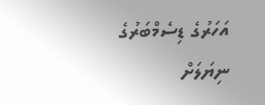އަހަރުގެ ޑިސެމްބަރުގެ ނިޔަލަށް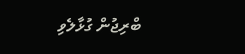ބްރިޖުން ގުޅާލެވި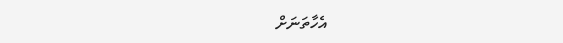އެހާތަނަށް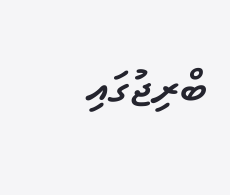ބްރިޖުގައި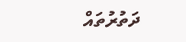ދަތުރުތައް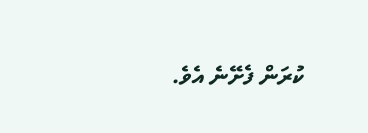ކުރަން ފެށޭނެ އެވެ.